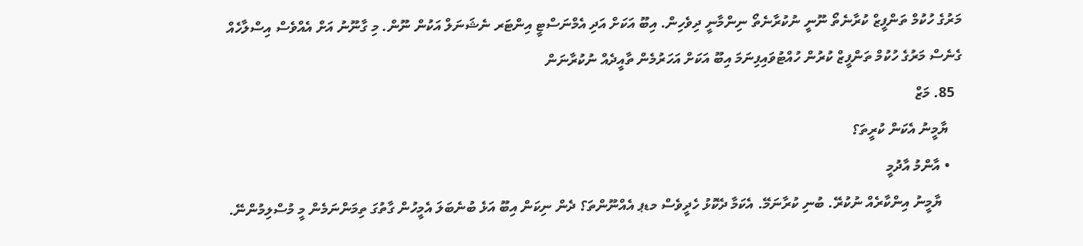މަރުގެ ހުކުމް ތަންފީޒް ކުރާނެތޯ ނޫނީ ނުކުރާނެތޯ ނިންމާނީ ދިވެހިން. އިބޫ އަކަށް އަދި އެމްނަސްޓީ އިންޓަރ ނެޝަނަލް އަކުން ނޫން. މި ގާނޫނު އަށް އެއްވެސް އިސްލާހެއް ގެނެސް މަރުގެ ހުކުމް ތަންފީޒް ކުރުން ހުއްޓުވައިފިނަމަ އިބޫ އަކަށް އަހަރުމެން ތާއީދެއް ނުކުރާނަން
  85. މަޒް
    ޔާމީނު އެކަން ކުރީތަ؟
    • އާންމު އާދުމީ
      ޔާމީނު އިންކާރެއް ނުކުރޭ. ބުނި ކުރާނަމޭ. އެކަމާ ދެކޮޅު ހެދީވެސް މޑޕ އެއްނޫންތަ؟ ދެން ނިކަން އިބޫ އަޅެ ބުނެބަލަ އެމީހުން ގާތުގަ ތިމަންނަމެން މީ މުސްލިމުންނޭ.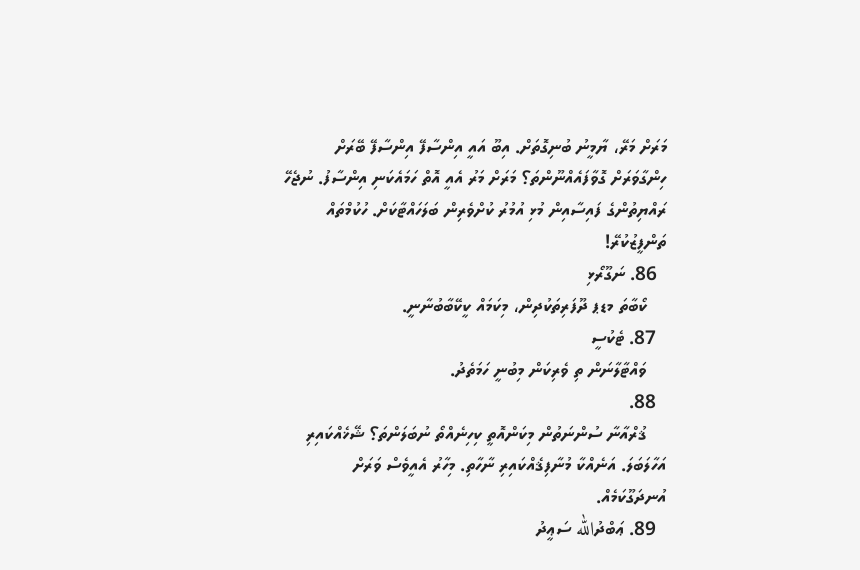މަރަށް މަރޭ، ޔާމީނު ބުނިގޮތަށް. އިބޫ އައީ އިންސާފޭ އިންސާފޭ ބޭރަށް ހިންގާވަރަށް ގޮވާފައެއްނޫންތަ؟ މަރަށް މަރު އެއީ އޮތް ހަމައެކަނި އިންސާފު. ނުޖެހޭ ރައްޔިތުންގެ ފައިސާއިން މުޅި އުމުރު ކުށްވެރިން ބަލަހައްޓާކަށް. ހުކުމްތައް ތަންފީޒުކުރޭ!
  86. ނަގޫރޯޅި
    ކޯބާތަ މޑޕ ދޫފަރިތަކުދިން، މިކަމައް ކީކޭބާބުނާނީ.
  87. ޓެކުސީ
    ވައްޓާލާނަން ތި ވެރިކަން މިބުނީ ހަމަތެދު.
  88.
    ޤުރްއާނާ ސުންނަތުން މިކަންއޮތީ ކިހިނެއްތޯ ނުބަލަންތަ؟ ޝޭޚެއްކައިރި އަހާލަބަލަ. އަނެއްކާ މުނާފިޤެއްކައިރި ނާހާތި. މިހާރު އެއީވެސް ވަރަށް އުނދަގޫކަމެއް.
  89. ޢަބްދުالله ސަޢީދު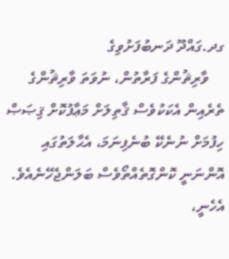ގދ.ގައްދޫ ދަނބުފަށުވިގެ
    ވާރިޘުންގެ ފަރާތުން، ނުވަތަ ވާރިޘުންގެ ތެރެއިން އެކަކުވެސް ޤާތިލަށް މަޢާފުކޮށް ޤިޞަޞް ހިފުމަށް ނުނެކޭ ބުނެފިނަމަ، އެޙާލަތުގައި އޮންނަނީ ކޮންގޮތެއްތޯވެސް ބަލަންޖެހޭނެއެވެ. އެހެނީ،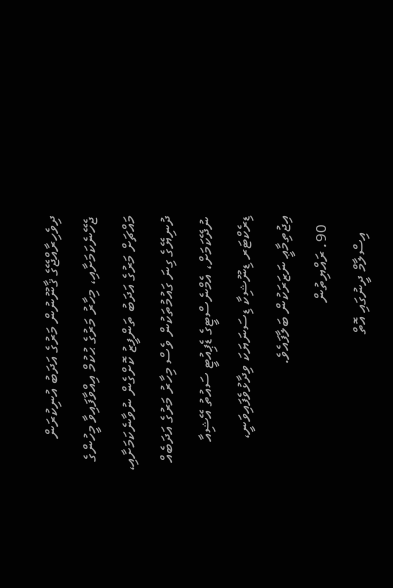ދިވެހިރާއްޖޭގެ ޤާނޫނުން މަރުގެ އަދަބު އުނިކުރަން ޖެހޭނެކަމަށާއި، މިހާރު މަރުގެ ޙުކުމް އިއްވާފައިވާ މީހުންގެ މައްޗަށް މަރުގެ އަދަބު ތަންފީޒު ކޮށްގެން ނުވާނެކަމަށާއި، ދުނިޔޭގެ ގިނަ ގައުމުތަކުން ވެސް މިހާރު މަރުގެ އަދަބެއް ނުދޭކަމަށް، އެމްނެސްޓީގެ ޑެޕިއުޓީ ސައުތު އޭޝިއާ ޑިރެކްޓަރ ޑިނޫޝިކާ ޑިސަނަޔަކަ ވިދާޅުވެފައިވަނީ، އިޖުތިމާޢީ ނަޒަރަކުން ބަލާފައެވެ.
  90. ރައްޔިތުން
    އިސްލާމް ދީނުގައި އޮތް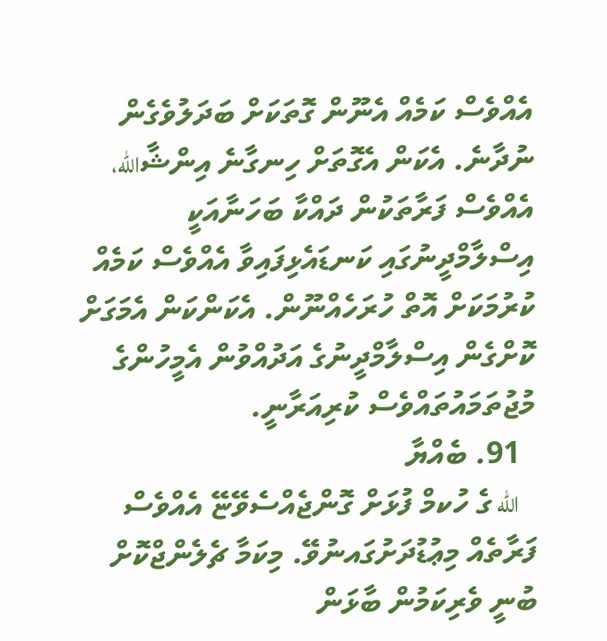އެއްވެސް ކަމެއް އެނޫން ގޮތަކަށް ބަދަލުވެގެން ނުދާނެ. އެކަން އެގޮތަށް ހިނގާނެ އިންޝާالله، އެއްވެސް ފަރާތަކުން ދައްކާ ބަހަނާއަކީ އިސްލާމްދީނުގައި ކަނޑައެޅިފައިވާ އެއްވެސް ކަމެއް ކުރުމަކަށް އޮތް ހުރަހެއްނޫން. އެކަންކަން އެމަގަށް ކޮށްގެން އިސްލާމްދީނުގެ އަދުއްވުން އެމީހުންގެ މުޖުތަމައުތައްވެސް ކުރިއަރާނީ.
  91. ބެއްޔާ
    الله ގެ ހުކމް ފުޅަށް ގޮންޖެއްސެވޭޏޭ އެއްވެސް ފަރާތެއް މިޢުޑުދަށުގައނުވޭ. މިކަމާ ޗެލެންޖްކޮށް ބުނީ ވެރިކަމުން ބާޅަން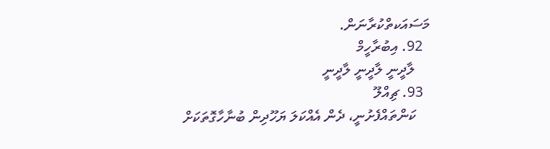މަސައަކތްކުރާނަން.
  92. އިބުރާހީމް
    ލާދީނީ ލާދީނީ ލާދީނީ
  93. ޗިއްލޫ
    ކަންތައްފެށުނީ، ދެން އެއްކަލަ ޔަހޫދިން ބުނާހާގޮތަކަށް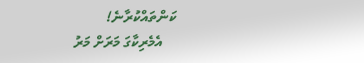ކަންތައްކުރާނެ!
    އެމެރިކާގަ މަރަށް މަރު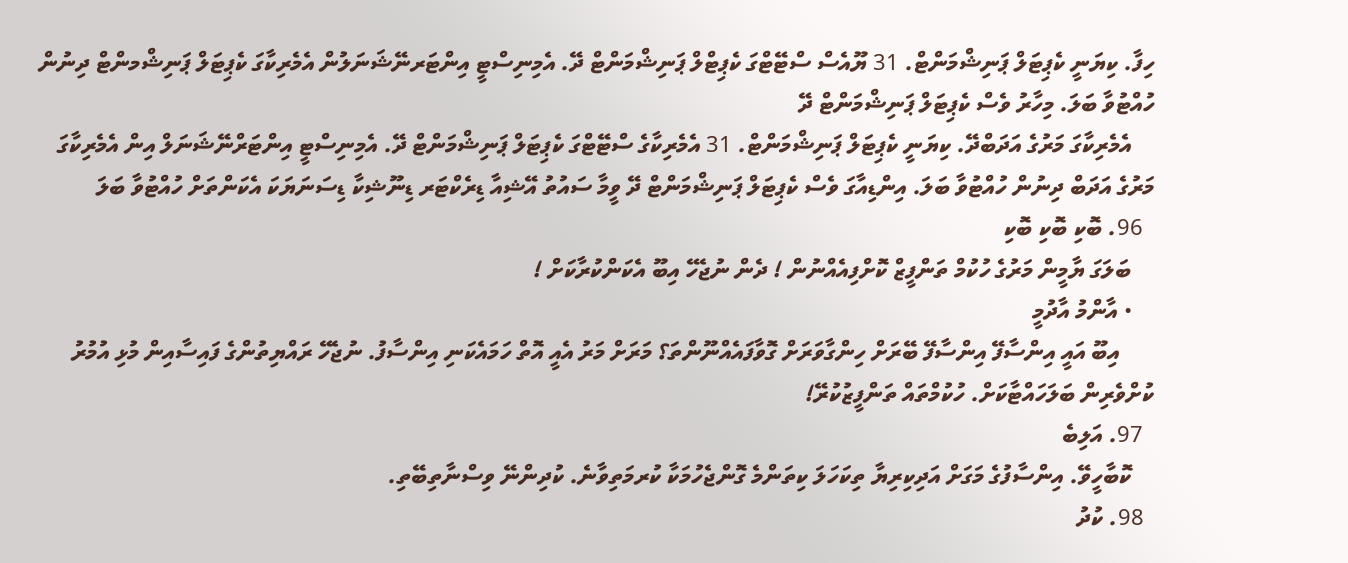ހިފާ. ކިޔަނީ ކެޕިޓަލް ޕަނިޝްމަންޓް. 31 ޔޫއެސް ސްޓޭޓްގަ ކެޕިޓްލް ޕަނިޝްމަންޓް ދޭ. އެމިނިސްޓީ އިންޓަރނޭޝަނަލުން އެމެރިކާގަ ކެޕިޓަލް ޕަނިޝްމންޓް ދިނުން ހުއްޓުވާ ބަލަ. މިހާރު ވެސް ކެޕިޓަލް ޕަނިޝްމަންޓް ދޭ
    އެމެރިކާގަ މަރުގެ އަދަބްދޭ. ކިޔަނީ ކެޕިޓަލް ޕަނިޝްމަންޓް. 31 އެމެރިކާގެ ސްޓޭޓްގަ ކެޕިޓަލް ޕަނިޝްމަންޓް ދޭ. އެމިނިސްޓީ އިންޓަރްނޭޝަނަލް އިން އެމެރިކާގަ މަރުގެ އަދަބް ދިނުން ހުއްޓުވާ ބަލަ. އިންޑިއާގަ ވެސް ކެޕިޓަލް ޕަނިޝްމަންޓް ދޭ ވީމާ ސައުތު އޭޝިއާ ޑިރެކްޓަރ ޑިނޫޝިކާ ޑިސަނަޔަކަ އެކަންތަށް ހުއްޓުވާ ބަލަ
  96. ބޮކި ބޮކި ބޮކި
    ބަލަގަ ޔާމީން މަރުގެ ހުކުމް ތަންފީޒް ކޮށްފިއެއްނުން ! ދެން ނުޖެހޭ އިބޫ އެކަންކުރާކަށް !
    • އާންމު އާދުމީ
      އިބޫ އައީ އިންސާފޭ އިންސާފޭ ބޭރަށް ހިންގާވަރަށް ގޮވާފައެއްނޫންތަ؟ މަރަށް މަރު އެއީ އޮތް ހަމައެކަނި އިންސާފު. ނުޖެހޭ ރައްޔިތުންގެ ފައިސާއިން މުޅި އުމުރު ކުށްވެރިން ބަލަހައްޓާކަށް. ހުކުމްތައް ތަންފީޒުކުރޭ!
  97. އަލިބެ
    ކޮބާހީވޭ. އިންސާފުގެ މަގަށް އަދިކިރިޔާ ތިކަހަލަ ކިތަންމެ ގޮންޖެހުމަކާ ކުރމަތިވާނެ. ކުދިންނޭ ވިސްނާތިބޭތި.
  98. ކުދު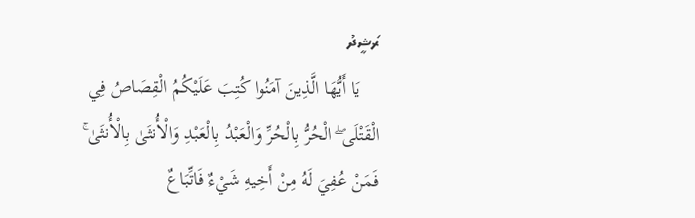ރަޝީދު
    يَا أَيُّهَا الَّذِينَ آمَنُوا كُتِبَ عَلَيْكُمُ الْقِصَاصُ فِي الْقَتْلَى ۖ الْحُرُّ بِالْحُرِّ وَالْعَبْدُ بِالْعَبْدِ وَالْأُنثَىٰ بِالْأُنثَىٰ ۚ فَمَنْ عُفِيَ لَهُ مِنْ أَخِيهِ شَيْءٌ فَاتِّبَاعٌ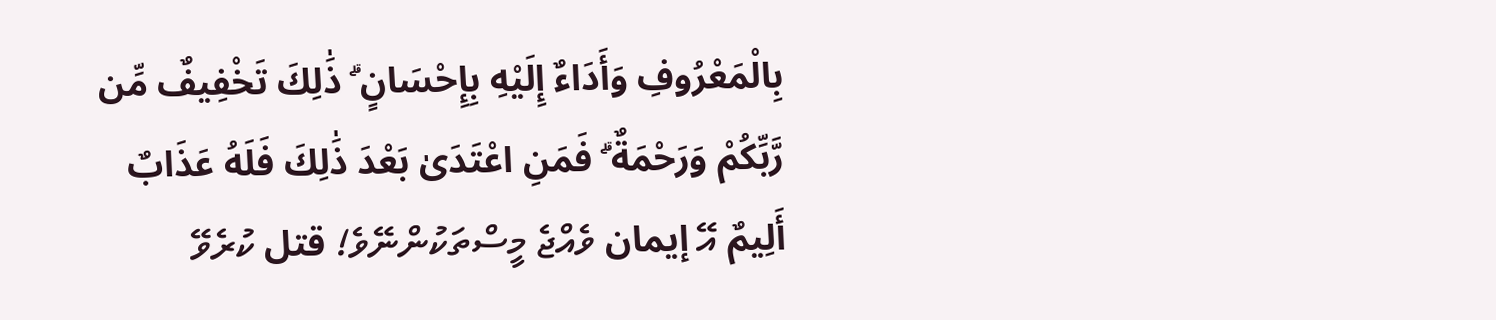بِالْمَعْرُوفِ وَأَدَاءٌ إِلَيْهِ بِإِحْسَانٍ ۗ ذَٰلِكَ تَخْفِيفٌ مِّن رَّبِّكُمْ وَرَحْمَةٌ ۗ فَمَنِ اعْتَدَىٰ بَعْدَ ذَٰلِكَ فَلَهُ عَذَابٌ أَلِيمٌ އޭ إيمان ވެއްޖެ މީސްތަކުންނޭވެ! قتل ކުރެވޭ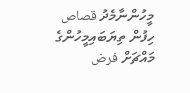މީހުންނާމެދު قصاص ހިފުން ތިޔަބައިމީހުންގެ މައްޗަށް فرض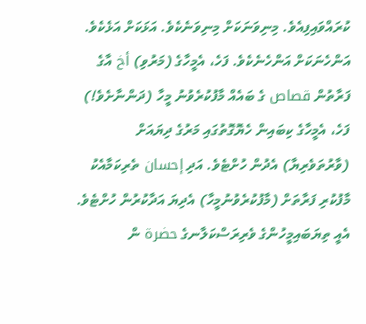ކުރައްވައިފިއެވެ. މިނިވަނަކަށް މިނިވަނެކެވެ. އަޅަކަށް އަޅެކެވެ. އަންހެނަކަށް އަންހެނެކެވެ. ފަހެ، އެމީހާގެ (މަރުވި) أخ އާގެ ފަރާތުން قصاص ގެ ބައެއް މާފުކުރެވުނު މީހާ (ދަންނާށެވެ!) ފަހެ، އެމީހާގެ ކިބައިން ހެޔޮގޮތުގައި މަރުގެ ދިޔައަށް (ވާރުތަވެރިޔާ) އެދުން ހުށްޓެވެ. އަދި إحسان ތެރިކަމާއެކު މާފުކުރި ފަރާތަށް (މާފުކުރެވުނުމީހާ) އެދިޔަ އަދާކުރުން ހުށްޓެވެ. އެއީ ތިޔަބައިމީހުންގެ ވެރިރަސްކަލާނގެ حضرة ން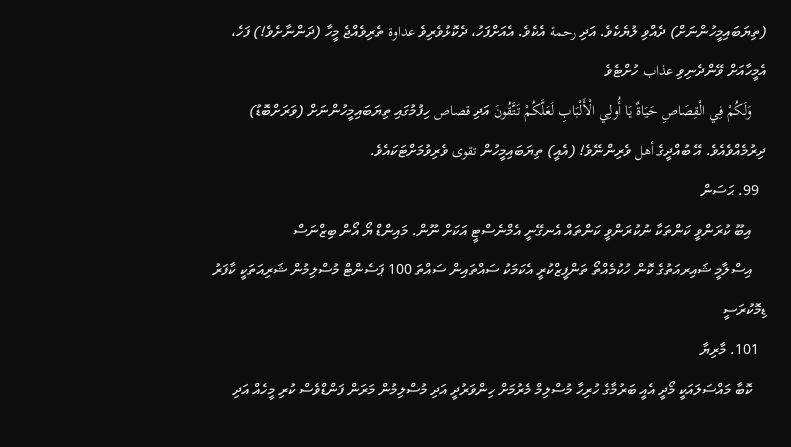(ތިޔަބައިމީހުންނަށް) ދެއްވި ލުޔެކެވެ. އަދި رحمة އެކެވެ. އެއަށްފަހު، ދެކޮޅުވެރިވެ عداوة ތެރިވެއްޖެ މީހާ (ދަންނާށެވެ!) ފަހެ، އެމީހާއަށް ވޭންދެނިވި عذاب ހުށްޓެވެ
    وَلَكُمْ فِي الْقِصَاصِ حَيَاةٌ يَا أُولِي الْأَلْبَابِ لَعَلَّكُمْ تَتَّقُونَ އަދި قصاص ހިފުމުގައި ތިޔަބައިމީހުންނަށް (ވަރަށްބޮޑު) ދިރުމެއްވެއެވެ. އޭ ބުއްދީގެ أهل ވެރިންނޭވެ! (އެއީ) ތިޔަބައިމީހުން تقوى ވެރިވުމަށްޓަކައެވެ.
  99. ޙަސަން
    އިބޫ ކުރަންވީ ކަންތަކާ ނުކުރަންވީ ކަންތައް އެނގޭނީ އެމްނެސްޓީ އަކަށް ނޫން. މައިންޑް ޔޯ އޯން ބިޒްނަސް
    އިސްލާމީ ޝައިރއަތުގެ ކޮން ހުކުމެއްތޯ ތަންފީޒްކުރީ އެކަމަކު ސައްތައިން ސައްތަ 100 ޕަސެންޓް މުސްލިމުން ޝަރިއަތަކީ ކާފަރު ޑިމޮކުރަސީ
  101. މާރިޔާ
    ކޮބާ މައްސަލައަކީ މޯދީ އެއީ ބަރުމާގެ ހުރިހާ މުސްލިމް މެރުމަށް ހިންވަރުދީ އަދި މުސްލިމުން މަރަން ފަންޑްވެސް ކުރި މީހެއް އަދި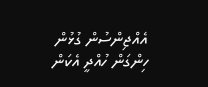އެއްޖިންސުން ގުޅުން ހިންގަން ހުއްދީ އެކަން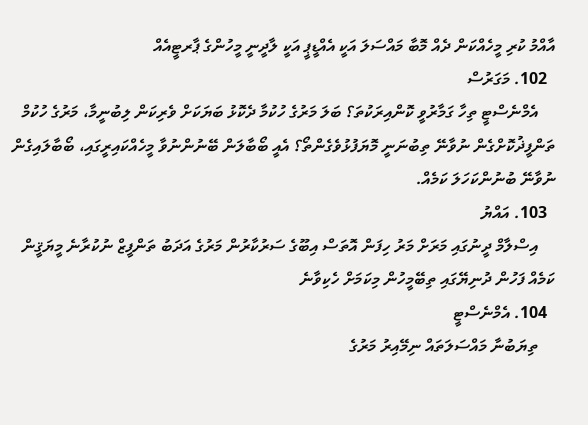އާއްމު ކުރި މީހެއްކަން ދެއް މޮބާ މައްސަލަ އަކީ އެއްޑީޕީ އަކީ ލާދީނީ މީހުންގެ ޕާރޓީއެއް
  102. މަގަރުސް
    އެމްނެސްޓީ ތިހާ ގަމާރުވީ ކޮންއިރަކުތަ؟ ބަލަ މަރުގެ ހުކުމާ ދެކޮޅު ބަޔަކަށް ވެރިކަން ލިބުނީމާ، މަރުގެ ހުކުމް ތަންފީޛުކޮށްގެން ނުވާނޭ ތިބުނަނީ މޮޔަފުޅުވެގެންތޯ؟ އެއީ ބޯބާލަން ބޭނުންނުވާ މީހެއްކައިރީގައި، ބޯބާލައިގެން ނުވާނޭ ބުނުންކަހަލަ ކަމެއް.
  103. އައްޔު
    އިސްލާމް ދީނުގައި މަރަށް މަރު ހިފަން އޮތަސް އިބޫގެ ސަރުކާރުން މަރުގެ އަދަބު ތަންފީޒް ނުކުރާނެ މީޔަޤީން ކަމެއް ފަހުން ދުނިޔޭގައި ތިބޭމީހުން މިކަމަށް ހެކިވާނެ
  104. އެމްނެސްޓީ
    ތިޔަބުނާ މައްސަލަތައް ނިމޭއިރު މަރުގެ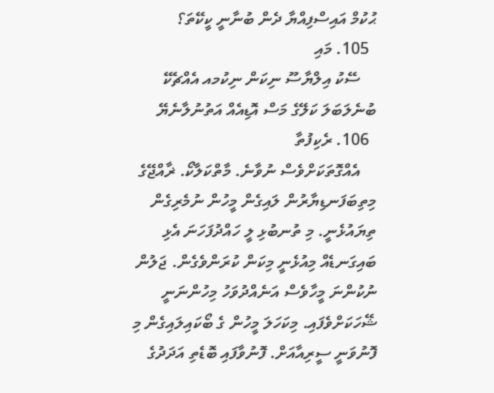ޙުކުމް އައިސްފިއްޔާ ދެން ބުނާނީ ކީކޭތަ؟
  105. މައި
    ސޭކު އިލްޔާސޫ ނިކަން ނިކުމއ އެއްޗެކޭ ބުނެލަބަލަ ކަލޭގެ މަސް އޮޑިއެއް އަތުނުލާނެޔޭ
  106. ރެކިފުތާ
    އެއްގޮތަކަށްވެސް ނުވާނެ. މާތްކަލާކޯ. ޜާއްޖޭގެ މިތިބަފަނޑިޔާރުން ލައިގެން މީހުން ނުމެރިގެން ތިޔައުޅެނީ. މި ތުނބުޅި ލީ ހައްދުފަހަނަ އެޅި ބައިގަނޑެއް މިއުޅެނީ މިކަން ކުރަންވެގެން. ޖަލުން ނުކުންނަ މީހާވެސް އަނެއްދުވަހު މިހުންނަނީ ޝޭހަކަށްވެފައި. މިކަހަލަ މީހުން ގެ ބޯކައިލައިގެން މި ފޮނުވަނީ ސީރިއާއަށް. ފޮނުވާފައި ބޮޑެތި އަދަދުގެ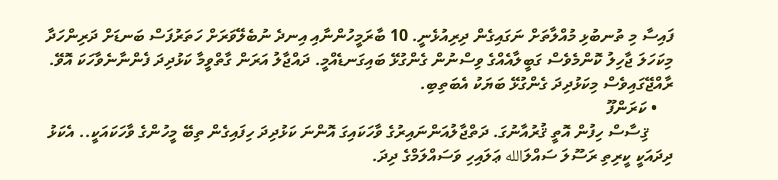ފައިސާ މި ތުނބުޅި މުއްލާތަށް ނަގައިގެން ދިރިއުޅެނީ. 10 ބާރަމީހުންނާއި އިނދެ ނުބެލޭވަރަށް ހަތަރުފަސް ބަނޑަށް ދަރިންހަދާ މިކަހަލަ ޖާހިލު ކޮންމެވެސް ގަބީލާއެއްގެ ވިސްނުން ގެންގުޅޭ ބައިގަނޑެއްމީ. ދައްޖާލު އަރަން ގާތްވީމާ ކަޅުދިދަ ފެންނާނެވާހަކަ އޮވޭ. ރާއްޖޭގައިވެސް މިކަޅުދިދަ ގެންގުޅޭ ބަޔަކު އެބަތިބި.
    • ކަރަންފޫ
      ޤިސާސް ހިފުން އޮތީ ޤުރުއާނުގަ. ދަތްޖާލުއަންނައިރުގެ ވާހަކައިގަ އޮންނަ ކަޅުދިދަ ހިފައިގެން ތިބޭ މީހުންގެ ވާހަކައަކީ.. އެކަޅު ދިދައަކީ ކީރިތި ރަސޫލަ ސައްލަالله ޢަލައިހި ވަސައްލަމްގެ ދިދަ.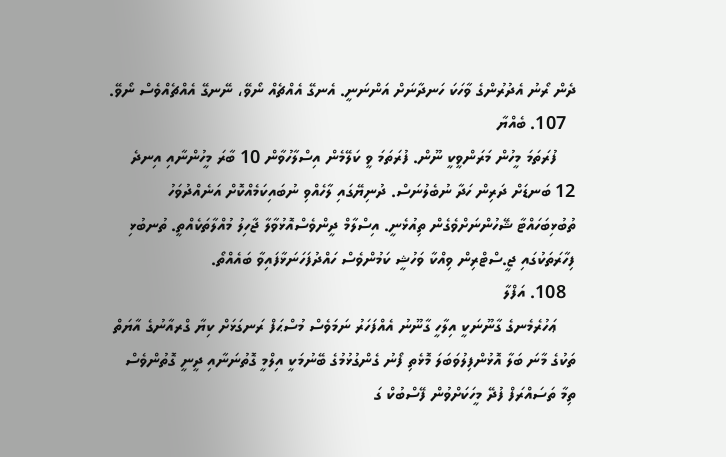ދެން ރޯނު އެދުރުންގެ ވާހަކަ ހަނދާނަށް އަންނަނީ. އެނގޭ އެއްޗެއް ނޯވޭ، ނޭނގޭ އެއްޗެއްވެސް ނޯވޭ.
  107. ބެއްޔާ
    ފުރަތަމަ މީހުން މަރަންވީކީ ނޫން. ފުރަތަމަ ވީ ކަލޭމެން އިސްލާހުވާން 10 ބާރަ މީހުންނާއި އިނދެ 12 ބަނޑަށް ދަރިން ހަދާ ނުބެލުނަސް. ދުނިޔޭގައި ލާހެއްވި ނުބައިކަމެއްކޮށް އަނެއްދުވަހު ތުބުޅިބަހައްޓާ ޝޭހުންނަށްވެގެން ތިއުޅެނީ. އިސްލާމް ދީންވެސްއޮޅުވާލާ ޖާހިލު މުއްލާތަކެއްތީ. ތުނބުޅި ފިހާރަތަކުގައި ޖީ.ސްޓްރިން ވިއްކާ ވަހުޝީ ކަމުންވެސް ހައްދުފަހަނަޅާފައިވާ ބައެއްތޯ.
  108. އަފްލާ
    ޢަހުރެމެނގެ ގާނޫނަކީ އިލާހީ ގާނޫނު އެއްފަހަރު ނަމަވެސް މުސްޙަފް ރަނގަޅަށް ކިޔާ ގްރއާނުގެ އާޔަތް ތަކުގެ މާނަ ބަލާ އޮޅުންފިލުވަބަލަ މޮޅެތި ފޯނު ގެންގުޅުމުގެ ބޭނުމަކީ އިލްމީ ގޮތުނަނާއި ދީނީ ގޮތުންވެސް ތިމާ ތަސައްރަފް ފުދޭ މީހަކަށްވުން ފޭސްބުކް ގަ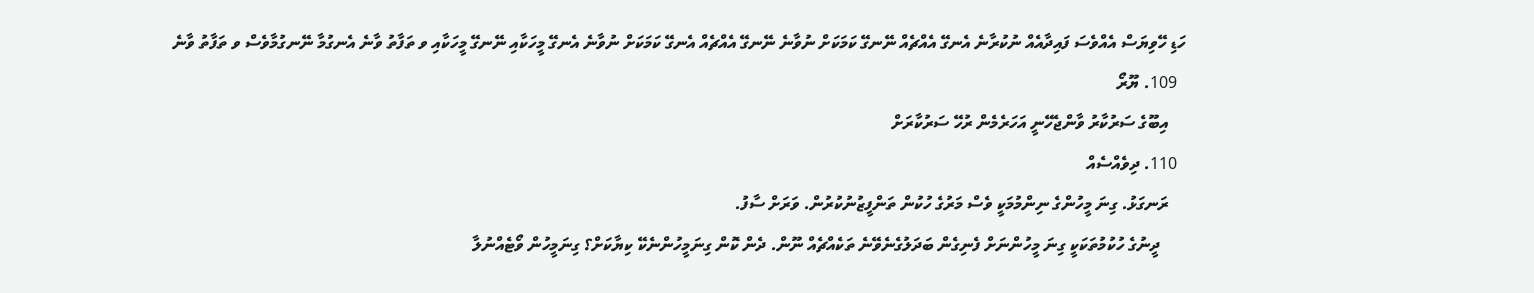ހަޑި ހޭވިޔަސް އެއްވެސަ ފައިދާއެއް ނުކުރާނެ އެނގޭ އެއްޗެއް ނޭނގޭ ކަމަކަށް ނުވާނެ ނޭނގޭ އެއްޗެއް އެނގޭ ކަމަކަށް ނުވާނެ އެނގޭ މީހަކާއި ނޭނގޭ މީހަކާއި ވ ތަފާތު ވާނެ އެނގުމާ ނޭނގުމާވެސް ވ ތަފާތު ވާނެ
  109. ޔޫރޯ
    އިބޫގެ ސަރުކާރު ވާންޖެހޭނީ އަހަރެމެން ރުހޭ ސަރުކާރަށް
  110. ދިވެއްސެއް
    ރަނގަޅު. ގިނަ މީހުންގެ ނިންމުމަކީ ވެސް މަރުގެ ހުކުން ތަންފީޒުނުކުރުން. ވަރަށް ސާފު.
      ދީނުގެ ހުކުމުތަކަކީ ގިނަ މީހުންނަށް ފެނިގެން ބަދަލުގެނެވޭނެ ތަކެއްޗެއް ނޫން. ދެން ކޮން ގިނަމީހުންނެކޭ ކިޔާކަށް؟ ގިނަމީހުން ވޯޓެއްނުލާ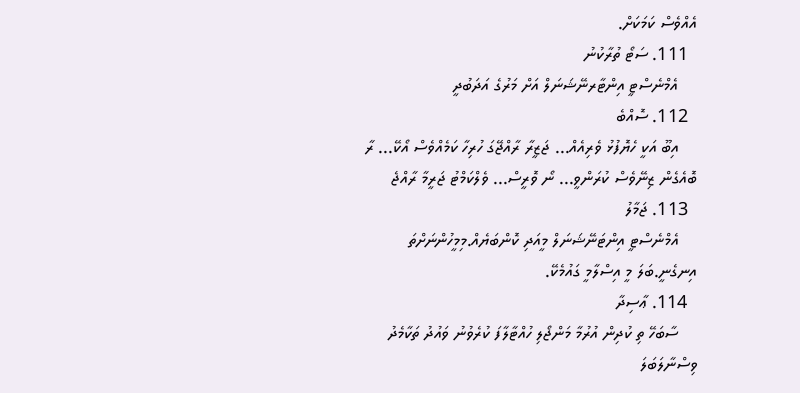އެއްވެސް ކަމަކަށް.
  111. ސަޓޯ ތުރާކުނު
    އެމްނެސްޓީ އިންޓާރނޭޝަނަލް އަށް މަރުގެ އަދަބުދީ
  112. ސޮއްބެ
    އިބޫ އަކީ ހެޔޮފުޅު ވެރިއެއް... ޖަޒީރާ ރާއްޖޭގަ ހުރިހާ ކަމެއްވެސް އޯކޭ... ރާ ބޮއެގެން ޒިނޭވެސް ކުރަންވީ... ނޯ ވޮރީސް... ވެލްކަމްޓު ޖަރީމާ ރާއްޖެ
  113. ޖަމާލު
    އެމްނެސްޓީ އިންޓަނޭޝަނަލް މީއަދި ކޮންބަޔެއް.މިމީހުންނަށްތަ އިނގެނީ.ބަލަ މީ އިސްލާމީ ގައުމެކޭ.
  114. ޢާސިދާ
    ސާބަހޭ ތި ކުދިން އުރުމާ މަންޖޯލި ހުއްޓާލާފަ ކުރެވުނު ވައުދު ތަކާމެދު ވިސްނާލަބަލަ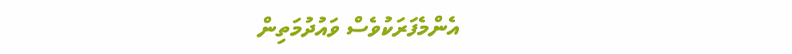އެންމެފަރަކުވެސް ވައުދުމަތިން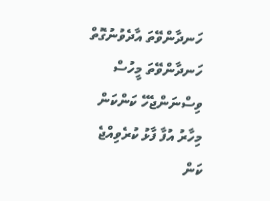ހަނދާންވޭތަ އާދެވުނުގޮތް ހަނދާންވޭތަ މީހުސް ވިސްނަންޖެހޭ ކަންކަން މިހާރު އުފާ ފާޅު ކުރެވިއްޖެ ކަން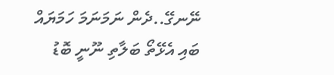ނޭނގޭ..ދެން ނަމަނަމަ ހަމަޔައް ބައި އެޅޭތޯ ބަލާތި ނޫނީ ބޮޑު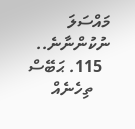މައްސަލަ ނުކުންނާނެ..
  115. ޙަބޭސް
    ތިހެނެއް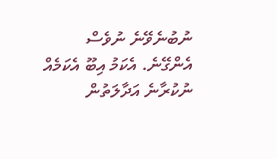ނުބުނެވޭނެ ނުވެސް އެންގޭނެ. އެކަމު އިބޫ އެކަމެއް ނުކުރާނެ އަދާލަތުން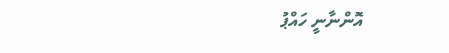އޮންނާނީ ހައްޕު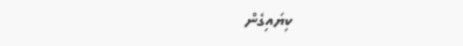ކިޔައިގެން